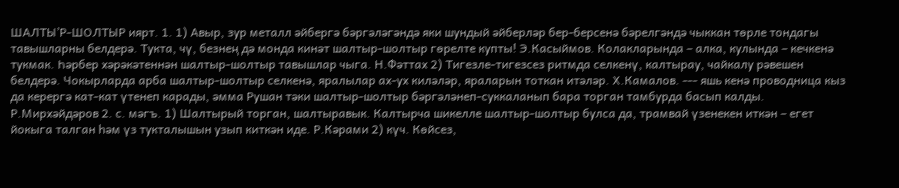ШАЛТЫ’Р-ШОЛТЫР иярт. 1. 1) Авыр, зур металл әйбергә бәргәләгәндә яки шундый әйберләр бер-берсенә бәрелгәндә чыккан төрле тондагы тавышларны белдерә. Тукта, чү, безнең дә монда кинәт шалтыр-шолтыр гөрелте купты! Э.Касыймов. Колакларында – алка, кулында – кечкенә тукмак. Һәрбер хәрәкәтеннән шалтыр-шолтыр тавышлар чыга. Н.Фәттах 2) Тигезле-тигезсез ритмда селкенү, калтырау, чайкалу рәвешен белдерә. Чокырларда арба шалтыр-шолтыр селкенә, яралылар ах-ух киләләр, яраларын тоткан итәләр. Х.Камалов. --- яшь кенә проводница кыз да керергә кат-кат үтенеп карады, әмма Рушан тәки шалтыр-шолтыр бәргәләнеп-суккаланып бара торган тамбурда басып калды. Р.Мирхәйдәров 2. с. мәгъ. 1) Шалтырый торган, шалтыравык. Калтырча шикелле шалтыр-шолтыр булса да, трамвай үзенекен иткән – егет йокыга талган һәм үз тукталышын узып киткән иде. Р.Кәрами 2) күч. Көйсез,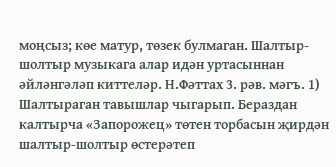моңсыз; көе матур, төзек булмаган. Шалтыр-шолтыр музыкага алар идән уртасыннан әйләнгәләп киттеләр. Н.Фәттах 3. рәв. мәгъ. 1) Шалтыраган тавышлар чыгарып. Бераздан калтырча «Запорожец» төтен торбасын җирдән шалтыр-шолтыр өстерәтеп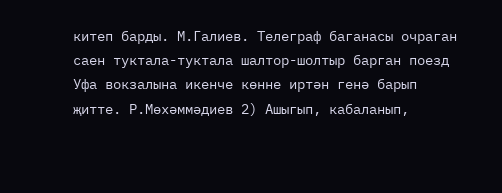китеп барды. М.Галиев. Телеграф баганасы очраган саен туктала-туктала шалтор-шолтыр барган поезд Уфа вокзалына икенче көнне иртән генә барып җитте. Р.Мөхәммәдиев 2) Ашыгып, кабаланып,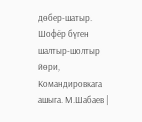дөбер-шатыр. Шофёр бүген шалтыр-шолтыр йөри, Командировкага ашыга. М.Шабаев |